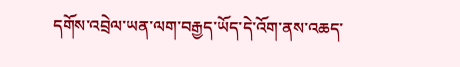དགོས་འབྲེལ་ཡན་ལག་བརྒྱད་ཡོད་དེ་འོག་ནས་འཆད་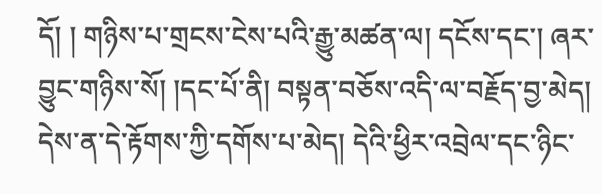དོ། ། གཉིས་པ་གྲངས་ངེས་པའི་རྒྱུ་མཚན་ལ། དངོས་དང་། ཞར་བྱུང་གཉིས་སོ། །དང་པོ་ནི། བསྟན་བཅོས་འདི་ལ་བརྗོད་བྱ་མེད། དེས་ན་དེ་རྟོགས་ཀྱི་དགོས་པ་མེད། དེའི་ཕྱིར་འབྲེལ་དང་ཉིང་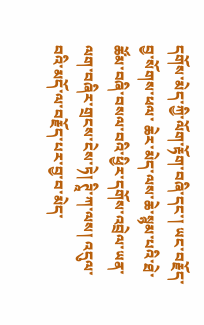དགོས་མེད་ཀྱི་ལོག་རྟོག་བཞི་དང་། ཡང་བརྗོད་བྱ་སོགས་ཕལ་ ཆེར་མེད་ལས་ཆེ་སྙམ་པའི་ཐེ་ཚོམ་བཞི་བསལ་བའི་ཕྱིར་དགོས་འབྲེལ་ཡན་ལག་བཞིར་གྲངས་ངེས་ཏེ། ཊཱི་ཀ་ལས། འདུལ་བའི་མདོ་ལ་བརྗོད་པར་བྱ་བ་མེད་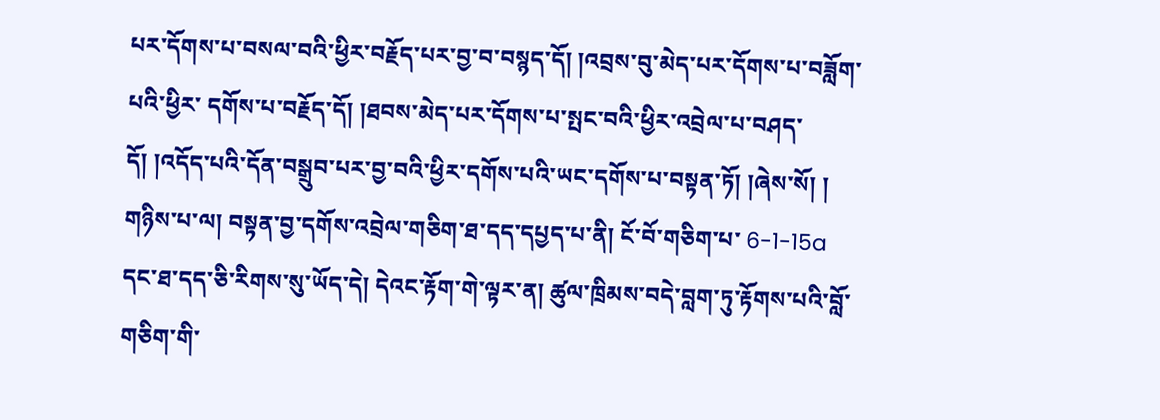པར་དོགས་པ་བསལ་བའི་ཕྱིར་བརྗོད་པར་བྱ་བ་བསྙད་དོ། །འབྲས་བུ་མེད་པར་དོགས་པ་བཟློག་པའི་ཕྱིར་ དགོས་པ་བརྗོད་དོ། །ཐབས་མེད་པར་དོགས་པ་སྤང་བའི་ཕྱིར་འབྲེལ་པ་བཤད་དོ། །འདོད་པའི་དོན་བསྒྲུབ་པར་བྱ་བའི་ཕྱིར་དགོས་པའི་ཡང་དགོས་པ་བསྟན་ཏོ། །ཞེས་སོ། ། གཉིས་པ་ལ། བསྟན་བྱ་དགོས་འབྲེལ་གཅིག་ཐ་དད་དཔྱད་པ་ནི། ངོ་བོ་གཅིག་པ་ 6-1-15a དང་ཐ་དད་ཅི་རིགས་སུ་ཡོད་དེ། དེའང་རྟོག་གེ་ལྟར་ན། ཚུལ་ཁྲིམས་བདེ་བླག་ཏུ་རྟོགས་པའི་བློ་གཅིག་གི་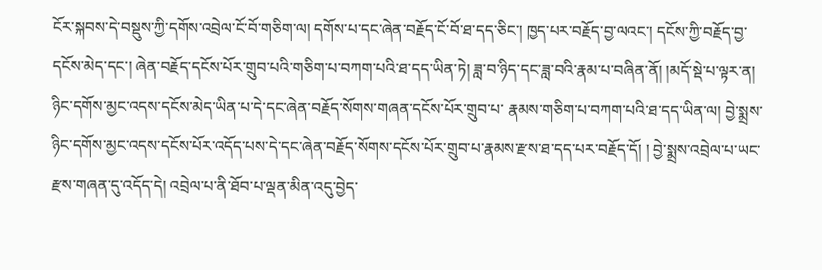ངོར་སྐབས་དེ་བསྡུས་ཀྱི་དགོས་འབྲེལ་ངོ་བོ་གཅིག་ལ། དགོས་པ་དང་ཞེན་བརྗོད་ངོ་བོ་ཐ་དད་ཅིང་། ཁྱད་པར་བརྗོད་བྱ་ལའང་། དངོས་ཀྱི་བརྗོད་བྱ་དངོས་མེད་དང་། ཞེན་བརྗོད་དངོས་པོར་གྲུབ་པའི་གཅིག་པ་བཀག་པའི་ཐ་དད་ཡིན་ཏེ། ཟླ་བ་ཉིད་དང་ཟླ་བའི་རྣམ་པ་བཞིན་ནོ། །མདོ་སྡེ་པ་ལྟར་ན། ཉིང་དགོས་མྱང་འདས་དངོས་མེད་ཡིན་པ་དེ་དང་ཞེན་བརྗོད་སོགས་གཞན་དངོས་པོར་གྲུབ་པ་ རྣམས་གཅིག་པ་བཀག་པའི་ཐ་དད་ཡིན་ལ། བྱེ་སྨྲས་ཉིང་དགོས་མྱང་འདས་དངོས་པོར་འདོད་པས་དེ་དང་ཞེན་བརྗོད་སོགས་དངོས་པོར་གྲུབ་པ་རྣམས་རྫས་ཐ་དད་པར་བརྗོད་དོ། ། བྱེ་སྨྲས་འབྲེལ་པ་ཡང་རྫས་གཞན་དུ་འདོད་དེ། འབྲེལ་པ་ནི་ཐོབ་པ་ལྡན་མིན་འདུ་བྱེད་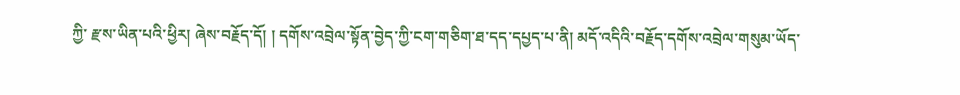ཀྱི་ རྫས་ཡིན་པའི་ཕྱིར། ཞེས་བརྗོད་དོ། ། དགོས་འབྲེལ་སྟོན་བྱེད་ཀྱི་ངག་གཅིག་ཐ་དད་དཔྱད་པ་ནི། མདོ་འདིའི་བརྗོད་དགོས་འབྲེལ་གསུམ་ཡོད་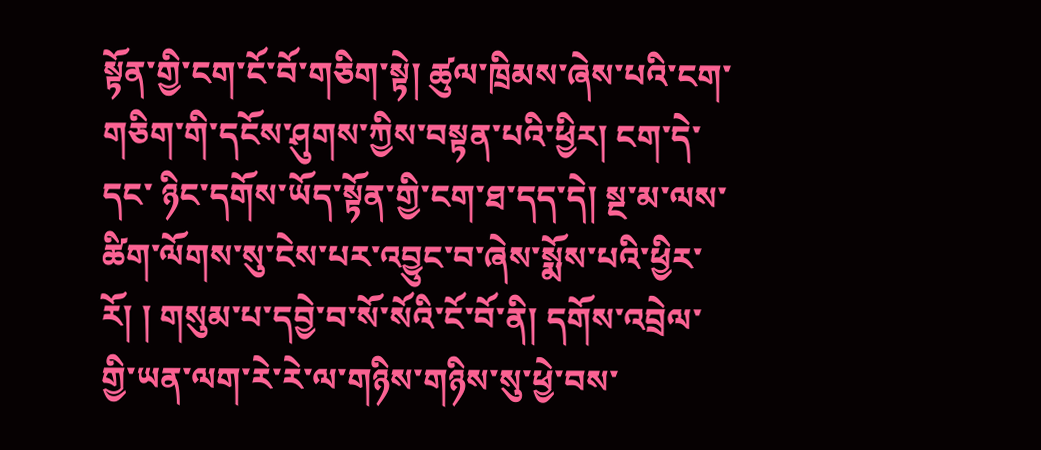སྟོན་གྱི་ངག་ངོ་བོ་གཅིག་སྟེ། ཚུལ་ཁྲིམས་ཞེས་པའི་ངག་གཅིག་གི་དངོས་ཤུགས་ཀྱིས་བསྟན་པའི་ཕྱིར། ངག་དེ་དང་ ཉིང་དགོས་ཡོད་སྟོན་གྱི་ངག་ཐ་དད་དེ། སྔ་མ་ལས་ཚིག་ལོགས་སུ་ངེས་པར་འབྱུང་བ་ཞེས་སྨོས་པའི་ཕྱིར་རོ། ། གསུམ་པ་དབྱེ་བ་སོ་སོའི་ངོ་བོ་ནི། དགོས་འབྲེལ་གྱི་ཡན་ལག་རེ་རེ་ལ་གཉིས་གཉིས་སུ་ཕྱེ་བས་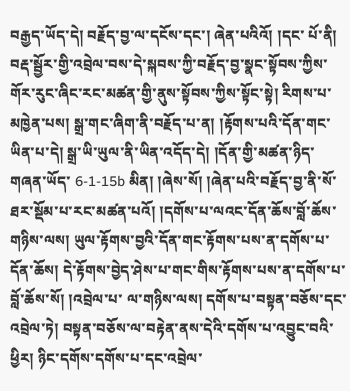བརྒྱད་ཡོད་དེ། བརྗོད་བྱ་ལ་དངོས་དང་། ཞེན་པའིའོ། །དང་ པོ་ནི། བརྡ་སྦྱོར་གྱི་འབྲེལ་བས་དེ་སྐབས་ཀྱི་བརྗོད་བྱ་སྣང་སྟོབས་ཀྱིས་གོར་རུང་ཞིང་རང་མཚན་གྱི་ནུས་སྟོབས་ཀྱིས་སྟོང་སྟེ། རིགས་པ་མཁྱེན་པས། སྒྲ་གང་ཞིག་ནི་བརྗོད་པ་ན། །རྟོགས་པའི་དོན་གང་ཡིན་པ་དེ། སྒྲ་ཡི་ཡུལ་ནི་ཡིན་འདོད་དེ། །དོན་གྱི་མཚན་ཉིད་གཞན་ཡོད་ 6-1-15b མིན། །ཞེས་སོ། །ཞེན་པའི་བརྗོད་བྱ་ནི་སོ་ཐར་སྡོམ་པ་རང་མཚན་པའོ། །དགོས་པ་ལའང་དོན་ཆོས་བློ་ཆོས་གཉིས་ལས། ཡུལ་རྟོགས་བྱའི་དོན་གང་རྟོགས་པས་ན་དགོས་པ་དོན་ཆོས། དེ་རྟོགས་བྱེད་ཤེས་པ་གང་གིས་རྟོགས་པས་ན་དགོས་པ་བློ་ཆོས་སོ། །འབྲེལ་པ་ ལ་གཉིས་ལས། དགོས་པ་བསྟན་བཅོས་དང་འབྲེལ་ཏེ། བསྟན་བཅོས་ལ་བརྟེན་ནས་དེའི་དགོས་པ་འབྱུང་བའི་ཕྱིར། ཉིང་དགོས་དགོས་པ་དང་འབྲེལ་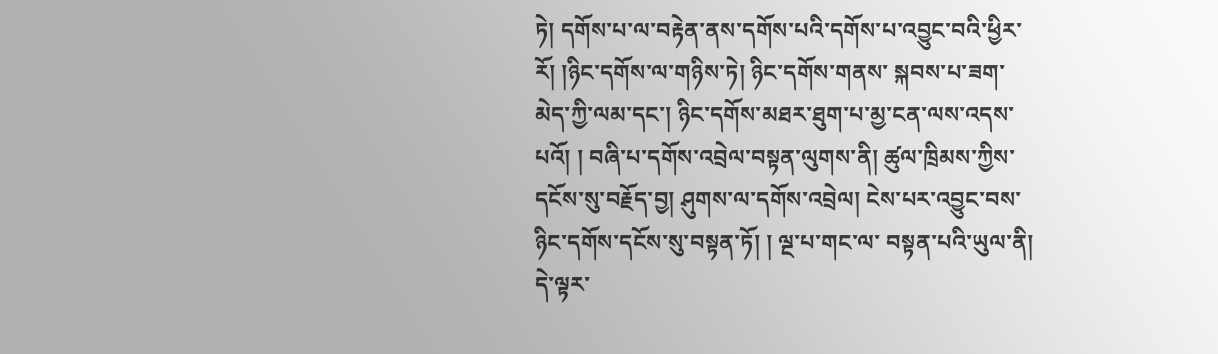ཏེ། དགོས་པ་ལ་བརྟེན་ནས་དགོས་པའི་དགོས་པ་འབྱུང་བའི་ཕྱིར་རོ། །ཉིང་དགོས་ལ་གཉིས་ཏེ། ཉིང་དགོས་གནས་ སྐབས་པ་ཟག་མེད་ཀྱི་ལམ་དང་། ཉིང་དགོས་མཐར་ཐུག་པ་མྱ་ངན་ལས་འདས་པའོ། ། བཞི་པ་དགོས་འབྲེལ་བསྟན་ལུགས་ནི། ཚུལ་ཁྲིམས་ཀྱིས་དངོས་སུ་བརྗོད་བྱ། ཤུགས་ལ་དགོས་འབྲེལ། ངེས་པར་འབྱུང་བས་ཉིང་དགོས་དངོས་སུ་བསྟན་ཏོ། ། ལྔ་པ་གང་ལ་ བསྟན་པའི་ཡུལ་ནི། དེ་ལྟར་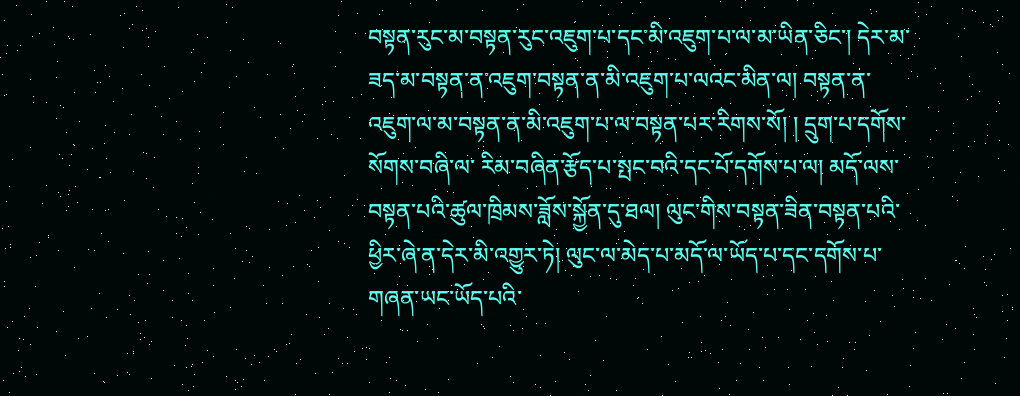བསྟན་རུང་མ་བསྟན་རུང་འཇུག་པ་དང་མི་འཇུག་པ་ལ་མ་ཡིན་ཅིང་། དེར་མ་ཟད་མ་བསྟན་ན་འཇུག་བསྟན་ན་མི་འཇུག་པ་ལའང་མིན་ལ། བསྟན་ན་འཇུག་ལ་མ་བསྟན་ན་མི་འཇུག་པ་ལ་བསྟན་པར་རིགས་སོ། ། དྲུག་པ་དགོས་སོགས་བཞི་ལ་ རིམ་བཞིན་རྩོད་པ་སྤང་བའི་དང་པོ་དགོས་པ་ལ། མདོ་ལས་བསྟན་པའི་ཚུལ་ཁྲིམས་ཟློས་སྐྱོན་དུ་ཐལ། ལུང་གིས་བསྟན་ཟིན་བསྟན་པའི་ཕྱིར་ཞེ་ན་དེར་མི་འགྱུར་ཏེ། ལུང་ལ་མེད་པ་མདོ་ལ་ཡོད་པ་དང་དགོས་པ་གཞན་ཡང་ཡོད་པའི་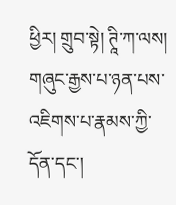ཕྱིར། གྲུབ་སྟེ། ཊཱི་ཀ་ལས། གཞུང་རྒྱས་པ་ཉན་པས་འཇིགས་པ་རྣམས་ཀྱི་དོན་དང་།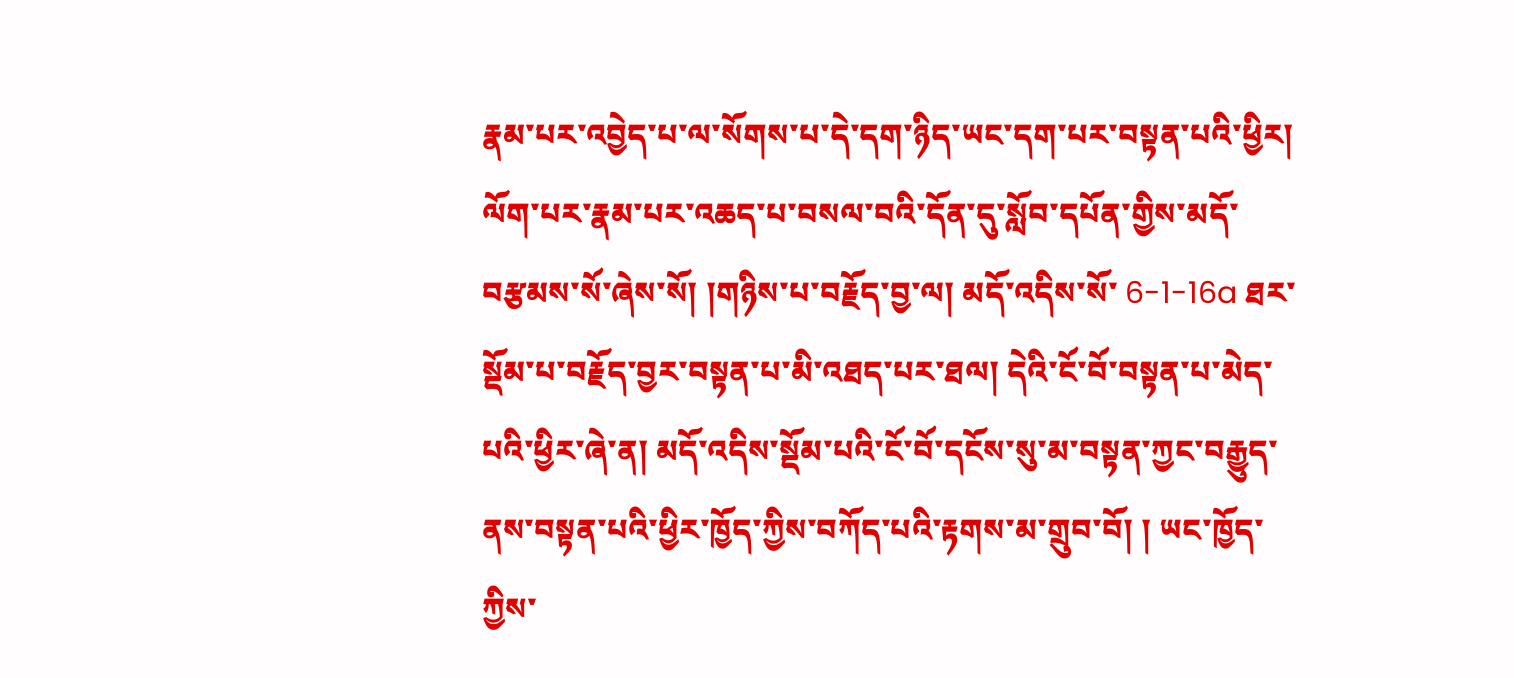རྣམ་པར་འབྱེད་པ་ལ་སོགས་པ་དེ་དག་ཉིད་ཡང་དག་པར་བསྟན་པའི་ཕྱིར། ལོག་པར་རྣམ་པར་འཆད་པ་བསལ་བའི་དོན་དུ་སློབ་དཔོན་གྱིས་མདོ་བརྩམས་སོ་ཞེས་སོ། །གཉིས་པ་བརྗོད་བྱ་ལ། མདོ་འདིས་སོ་ 6-1-16a ཐར་སྡོམ་པ་བརྗོད་བྱར་བསྟན་པ་མི་འཐད་པར་ཐལ། དེའི་ངོ་བོ་བསྟན་པ་མེད་པའི་ཕྱིར་ཞེ་ན། མདོ་འདིས་སྡོམ་པའི་ངོ་བོ་དངོས་སུ་མ་བསྟན་ཀྱང་བརྒྱུད་ནས་བསྟན་པའི་ཕྱིར་ཁྱོད་ཀྱིས་བཀོད་པའི་རྟགས་མ་གྲུབ་བོ། ། ཡང་ཁྱོད་ཀྱིས་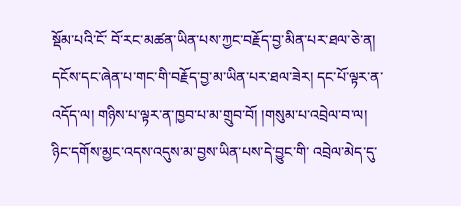སྡོམ་པའི་ངོ་ བོ་རང་མཚན་ཡིན་པས་ཀྱང་བརྗོད་བྱ་མིན་པར་ཐལ་ཅེ་ན། དངོས་དང་ཞེན་པ་གང་གི་བརྗོད་བྱ་མ་ཡིན་པར་ཐལ་ཟེར། དང་པོ་ལྟར་ན་འདོད་ལ། གཉིས་པ་ལྟར་ན་ཁྱབ་པ་མ་གྲུབ་བོ། །གསུམ་པ་འབྲེལ་བ་ལ། ཉིང་དགོས་མྱང་འདས་འདུས་མ་བྱས་ཡིན་པས་དེ་བྱུང་གི་ འབྲེལ་མེད་དུ་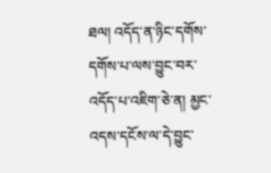ཐལ། འདོད་ན་ཉིང་དགོས་དགོས་པ་ལས་བྱུང་བར་འདོད་པ་འཇིག་ཅེ་ན། མྱང་འདས་དངོས་ལ་དེ་བྱུང་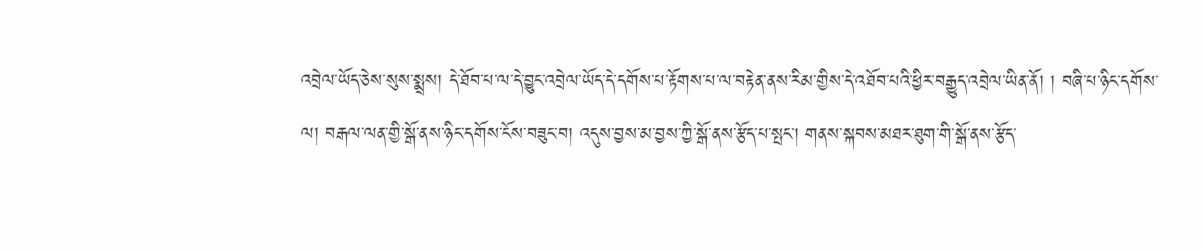འབྲེལ་ཡོད་ཅེས་སུས་སྨྲས། དེ་ཐོབ་པ་ལ་དེ་བྱུང་འབྲེལ་ཡོད་དེ་དགོས་པ་རྟོགས་པ་ལ་བརྟེན་ནས་རིམ་གྱིས་དེ་འཐོབ་པའི་ཕྱིར་བརྒྱུད་འབྲེལ་ཡིན་ནོ། ། བཞི་པ་ཉིང་དགོས་ལ། བརྒལ་ལན་གྱི་སྒོ་ནས་ཉིང་དགོས་ངོས་བཟུང་བ། འདུས་བྱས་མ་བྱས་ཀྱི་སྒོ་ནས་རྩོད་པ་སྤང་། གནས་སྐབས་མཐར་ཐུག་གི་སྒོ་ནས་རྩོད་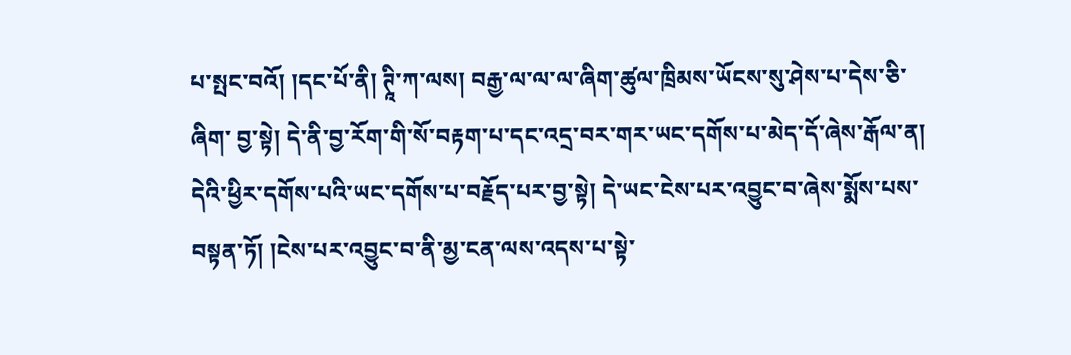པ་སྤང་བའོ། །དང་པོ་ནི། ཊཱི་ཀ་ལས། བརྒྱ་ལ་ལ་ལ་ཞིག་ཚུལ་ཁྲིམས་ཡོངས་སུ་ཤེས་པ་དེས་ཅི་ཞིག་ བྱ་སྟེ། དེ་ནི་བྱ་རོག་གི་སོ་བརྟག་པ་དང་འདྲ་བར་གར་ཡང་དགོས་པ་མེད་དོ་ཞེས་རྒོལ་ན། དེའི་ཕྱིར་དགོས་པའི་ཡང་དགོས་པ་བརྗོད་པར་བྱ་སྟེ། དེ་ཡང་ངེས་པར་འབྱུང་བ་ཞེས་སྨོས་པས་བསྟན་ཏོ། །ངེས་པར་འབྱུང་བ་ནི་མྱ་ངན་ལས་འདས་པ་སྟེ་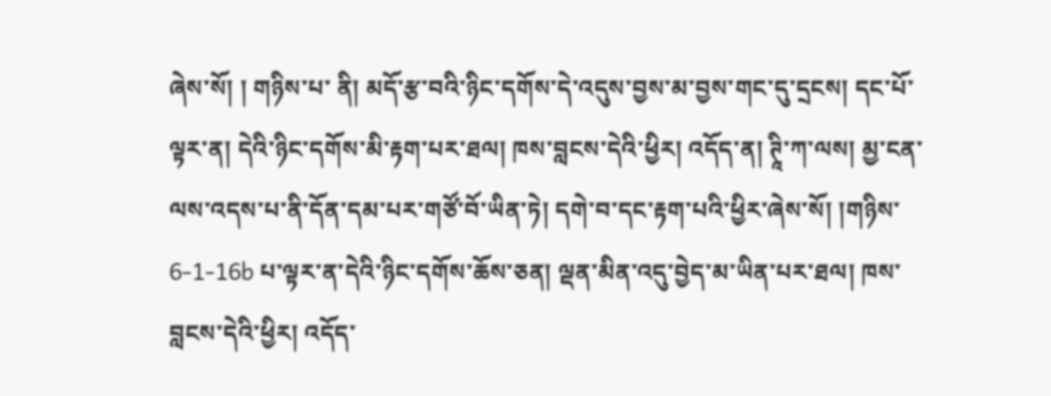ཞེས་སོ། ། གཉིས་པ་ ནི། མདོ་རྩ་བའི་ཉིང་དགོས་དེ་འདུས་བྱས་མ་བྱས་གང་དུ་དྲངས། དང་པོ་ལྟར་ན། དེའི་ཉིང་དགོས་མི་རྟག་པར་ཐལ། ཁས་བླངས་དེའི་ཕྱིར། འདོད་ན། ཊཱི་ཀ་ལས། མྱ་ངན་ལས་འདས་པ་ནི་དོན་དམ་པར་གཙོ་བོ་ཡིན་ཏེ། དགེ་བ་དང་རྟག་པའི་ཕྱིར་ཞེས་སོ། །གཉིས་ 6-1-16b པ་ལྟར་ན་དེའི་ཉིང་དགོས་ཆོས་ཅན། ལྡན་མིན་འདུ་བྱེད་མ་ཡིན་པར་ཐལ། ཁས་བླངས་དེའི་ཕྱིར། འདོད་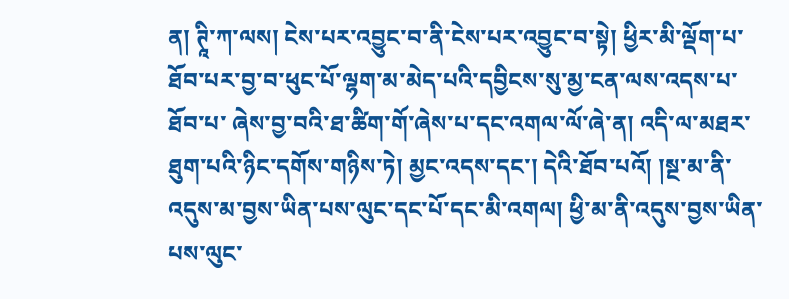ན། ཊཱི་ཀ་ལས། ངེས་པར་འབྱུང་བ་ནི་ངེས་པར་འབྱུང་བ་སྟེ། ཕྱིར་མི་ལྡོག་པ་ཐོབ་པར་བྱ་བ་ཕུང་པོ་ལྷག་མ་མེད་པའི་དབྱིངས་སུ་མྱ་ངན་ལས་འདས་པ་ཐོབ་པ་ ཞེས་བྱ་བའི་ཐ་ཚིག་གོ་ཞེས་པ་དང་འགལ་ལོ་ཞེ་ན། འདི་ལ་མཐར་ཐུག་པའི་ཉིང་དགོས་གཉིས་ཏེ། མྱང་འདས་དང་། དེའི་ཐོབ་པའོ། །སྔ་མ་ནི་འདུས་མ་བྱས་ཡིན་པས་ལུང་དང་པོ་དང་མི་འགལ། ཕྱི་མ་ནི་འདུས་བྱས་ཡིན་པས་ལུང་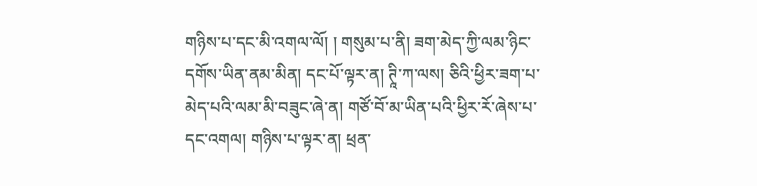གཉིས་པ་དང་མི་འགལ་ལོ། ། གསུམ་པ་ནི། ཟག་མེད་ཀྱི་ལམ་ཉིང་དགོས་ཡིན་ནམ་མིན། དང་པོ་ལྟར་ན། ཊཱི་ཀ་ལས། ཅིའི་ཕྱིར་ཟག་པ་མེད་པའི་ལམ་མི་བཟུང་ཞེ་ན། གཙོ་བོ་མ་ཡིན་པའི་ཕྱིར་རོ་ཞེས་པ་དང་འགལ། གཉིས་པ་ལྟར་ན། ཕྲན་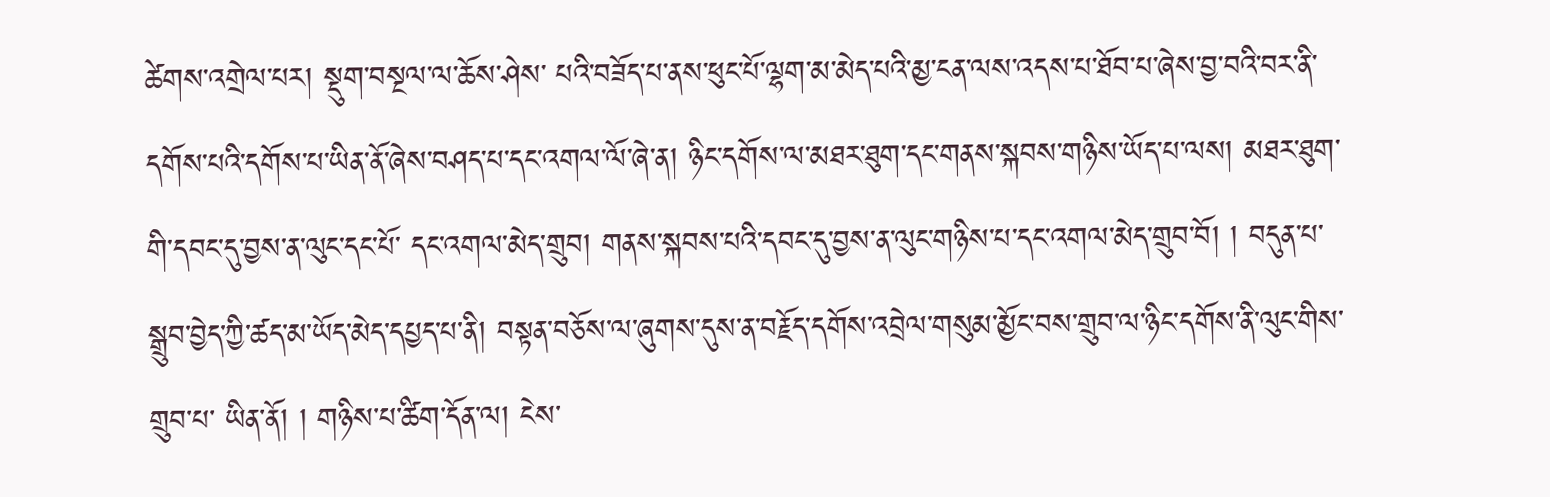ཚེགས་འགྲེལ་པར། སྡུག་བསྔལ་ལ་ཆོས་ཤེས་ པའི་བཟོད་པ་ནས་ཕུང་པོ་ལྷག་མ་མེད་པའི་མྱ་ངན་ལས་འདས་པ་ཐོབ་པ་ཞེས་བྱ་བའི་བར་ནི་དགོས་པའི་དགོས་པ་ཡིན་ནོ་ཞེས་བཤད་པ་དང་འགལ་ལོ་ཞེ་ན། ཉིང་དགོས་ལ་མཐར་ཐུག་དང་གནས་སྐབས་གཉིས་ཡོད་པ་ལས། མཐར་ཐུག་གི་དབང་དུ་བྱས་ན་ལུང་དང་པོ་ དང་འགལ་མེད་གྲུབ། གནས་སྐབས་པའི་དབང་དུ་བྱས་ན་ལུང་གཉིས་པ་དང་འགལ་མེད་གྲུབ་བོ། ། བདུན་པ་སྒྲུབ་བྱེད་ཀྱི་ཚད་མ་ཡོད་མེད་དཔྱད་པ་ནི། བསྟན་བཅོས་ལ་ཞུགས་དུས་ན་བརྗོད་དགོས་འབྲེལ་གསུམ་མྱོང་བས་གྲུབ་ལ་ཉིང་དགོས་ནི་ལུང་གིས་གྲུབ་པ་ ཡིན་ནོ། ། གཉིས་པ་ཚིག་དོན་ལ། ངེས་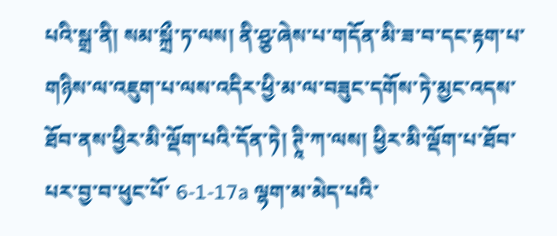པའི་སྒྲ་ནི། སམ་སྐྲྀ་ཏ་ལས། ནི་ཤྩ་ཞེས་པ་གདོན་མི་ཟ་བ་དང་རྟག་པ་གཉིས་ལ་འཇུག་པ་ལས་འདིར་ཕྱི་མ་ལ་བཟུང་དགོས་ཏེ་མྱང་འདས་ཐོབ་ནས་ཕྱིར་མི་ལྡོག་པའི་དོན་ཏེ། ཊཱི་ཀ་ལས། ཕྱིར་མི་ལྡོག་པ་ཐོབ་པར་བྱ་བ་ཕུང་པོ་ 6-1-17a ལྷག་མ་མེད་པའི་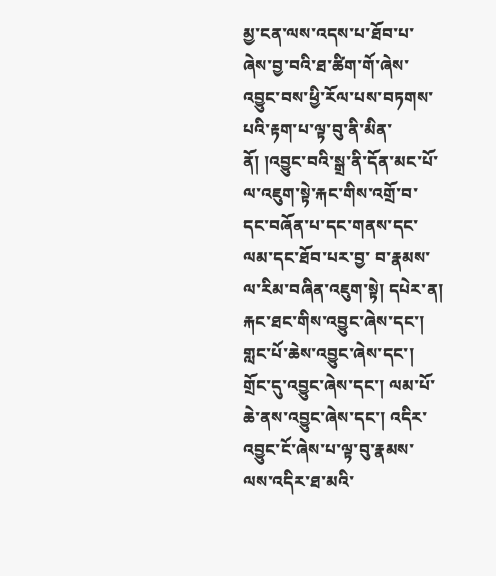མྱ་ངན་ལས་འདས་པ་ཐོབ་པ་ཞེས་བྱ་བའི་ཐ་ཚིག་གོ་ཞེས་འབྱུང་བས་ཕྱི་རོལ་པས་བཏགས་པའི་རྟག་པ་ལྟ་བུ་ནི་མིན་ནོ། །འབྱུང་བའི་སྒྲ་ནི་དོན་མང་པོ་ལ་འཇུག་སྟེ་རྐང་གིས་འགྲོ་བ་དང་བཞོན་པ་དང་གནས་དང་ལམ་དང་ཐོབ་པར་བྱ་ བ་རྣམས་ལ་རིམ་བཞིན་འཇུག་སྟེ། དཔེར་ན། རྐང་ཐང་གིས་འབྱུང་ཞེས་དང་། གླང་པོ་ཆེས་འབྱུང་ཞེས་དང་། གྲོང་དུ་འབྱུང་ཞེས་དང་། ལམ་པོ་ཆེ་ནས་འབྱུང་ཞེས་དང་། འདིར་འབྱུང་ངོ་ཞེས་པ་ལྟ་བུ་རྣམས་ལས་འདིར་ཐ་མའི་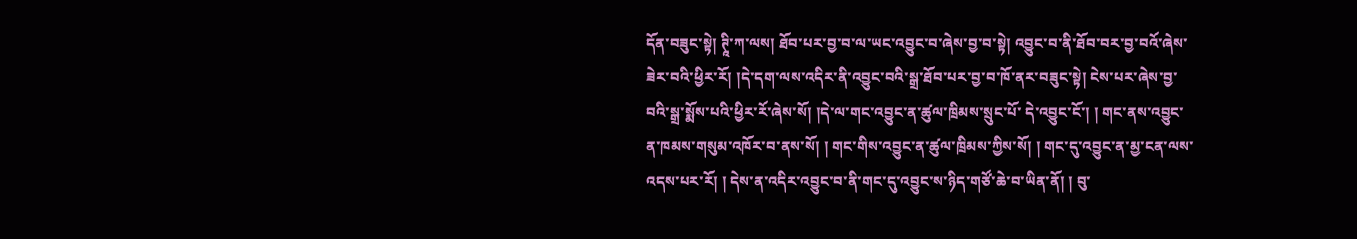དོན་བཟུང་སྟེ། ཊཱི་ཀ་ལས། ཐོབ་པར་བྱ་བ་ལ་ཡང་འབྱུང་བ་ཞེས་བྱ་བ་སྟེ། འབྱུང་བ་ནི་ཐོབ་བར་བྱ་བའོ་ཞེས་ཟེར་བའི་ཕྱིར་རོ། །དེ་དག་ལས་འདིར་ནི་འབྱུང་བའི་སྒྲ་ཐོབ་པར་བྱ་བ་ཁོ་ནར་བཟུང་སྟེ། ངེས་པར་ཞེས་བྱ་བའི་སྒྲ་སྨོས་པའི་ཕྱིར་རོ་ཞེས་སོ། །དེ་ལ་གང་འབྱུང་ན་ཚུལ་ཁྲིམས་སྲུང་པོ་ དེ་འབྱུང་ངོ་། ། གང་ནས་འབྱུང་ན་ཁམས་གསུམ་འཁོར་བ་ནས་སོ། ། གང་གིས་འབྱུང་ན་ཚུལ་ཁྲིམས་ཀྱིས་སོ། ། གང་དུ་འབྱུང་ན་མྱ་ངན་ལས་འདས་པར་རོ། ། དེས་ན་འདིར་འབྱུང་བ་ནི་གང་དུ་འབྱུང་ས་ཉིད་གཙོ་ཆེ་བ་ཡིན་ནོ། ། བུ་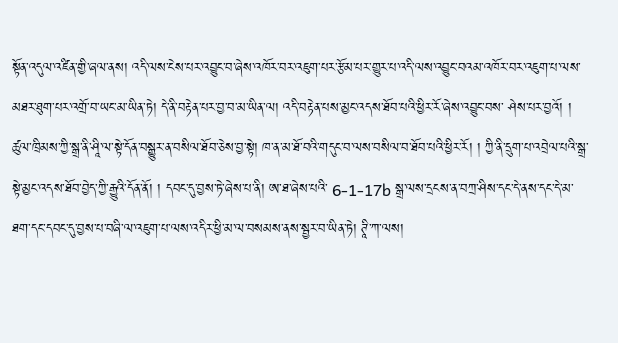སྟོན་འདུལ་འཛིན་གྱི་ཞལ་ནས། འདི་ལས་ངེས་པར་འབྱུང་བ་ཞེས་འཁོར་བར་འཇུག་པར་རྩོམ་པར་གྱུར་པ་འདི་ལས་འབྱུང་བའམ་འཁོར་བར་འཇུག་པ་ལས་མཐར་ཐུག་པར་འགྲོ་བ་ཡང་མ་ཡིན་ཏེ། དེ་ནི་བརྟེན་པར་བྱ་བ་མ་ཡིན་ལ། འདི་བརྟེན་པས་མྱང་འདས་ཐོབ་པའི་ཕྱིར་རོ་ཞེས་འབྱུང་བས་ ཤེས་པར་བྱའོ། ། ཚུལ་ཁྲིམས་ཀྱི་སྒྲ་ནི་ཤཱི་ལ་སྟེ་དོན་བསྒྱུར་ན་བསིལ་ཐོབ་ཅེས་བྱ་སྟེ། ཁ་ན་མ་ཐོ་བའི་གདུང་བ་ལས་བསིལ་བ་ཐོབ་པའི་ཕྱིར་རོ། ། ཀྱི་ནི་དྲུག་པ་འབྲེལ་པའི་སྒྲ་སྟེ་མྱང་འདས་ཐོབ་བྱེད་ཀྱི་རྒྱུའི་དོན་ནོ། ། དབང་དུ་བྱས་ཏེ་ཞེས་པ་ནི། ཨ་ཐ་ཞེས་པའི་ 6-1-17b སྒྲ་ལས་དྲངས་ན་བཀྲ་ཤིས་དང་དེ་ནས་དང་དེ་མ་ཐག་དང་དབང་དུ་བྱས་པ་བཞི་ལ་འཇུག་པ་ལས་འདིར་ཕྱི་མ་ལ་བསམས་ནས་སྦྱར་བ་ཡིན་ཏེ། ཊཱི་ཀ་ལས།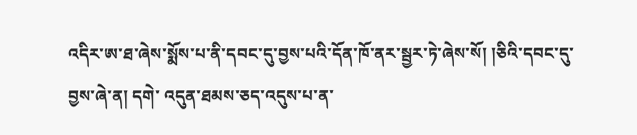འདིར་ཨ་ཐ་ཞེས་སྨོས་པ་ནི་དབང་དུ་བྱས་པའི་དོན་ཁོ་ནར་སྦྱར་ཏེ་ཞེས་སོ། །ཅིའི་དབང་དུ་བྱས་ཞེ་ན། དགེ་ འདུན་ཐམས་ཅད་འདུས་པ་ན་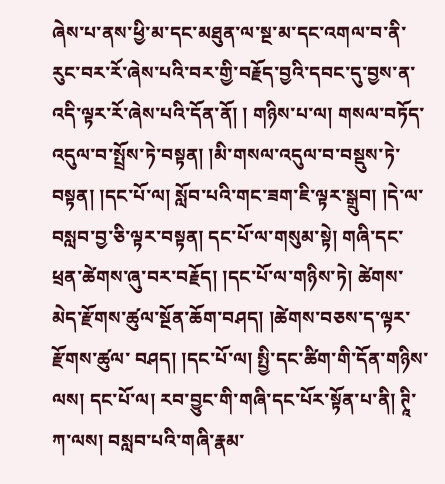ཞེས་པ་ནས་ཕྱི་མ་དང་མཐུན་ལ་སྔ་མ་དང་འགལ་བ་ནི་རུང་བར་རོ་ཞེས་པའི་བར་གྱི་བརྗོད་བྱའི་དབང་དུ་བྱས་ན་འདི་ལྟར་རོ་ཞེས་པའི་དོན་ནོ། ། གཉིས་པ་ལ། གསལ་བཏོད་འདུལ་བ་སྤྲོས་ཏེ་བསྟན། །མི་གསལ་འདུལ་བ་བསྡུས་ཏེ་ བསྟན། །དང་པོ་ལ། སློབ་པའི་གང་ཟག་ཇི་ལྟར་སྒྲུབ། །དེ་ལ་བསླབ་བྱ་ཅི་ལྟར་བསྟན། དང་པོ་ལ་གསུམ་སྟེ། གཞི་དང་ཕྲན་ཚེགས་ཞུ་བར་བརྗོད། །དང་པོ་ལ་གཉིས་ཏེ། ཚེགས་མེད་རྫོགས་ཚུལ་སྔོན་ཆོག་བཤད། །ཚེགས་བཅས་ད་ལྟར་རྫོགས་ཚུལ་ བཤད། །དང་པོ་ལ། སྤྱི་དང་ཚིག་གི་དོན་གཉིས་ལས། དང་པོ་ལ། རབ་བྱུང་གི་གཞི་དང་པོར་སྟོན་པ་ནི། ཊཱི་ཀ་ལས། བསླབ་པའི་གཞི་རྣམ་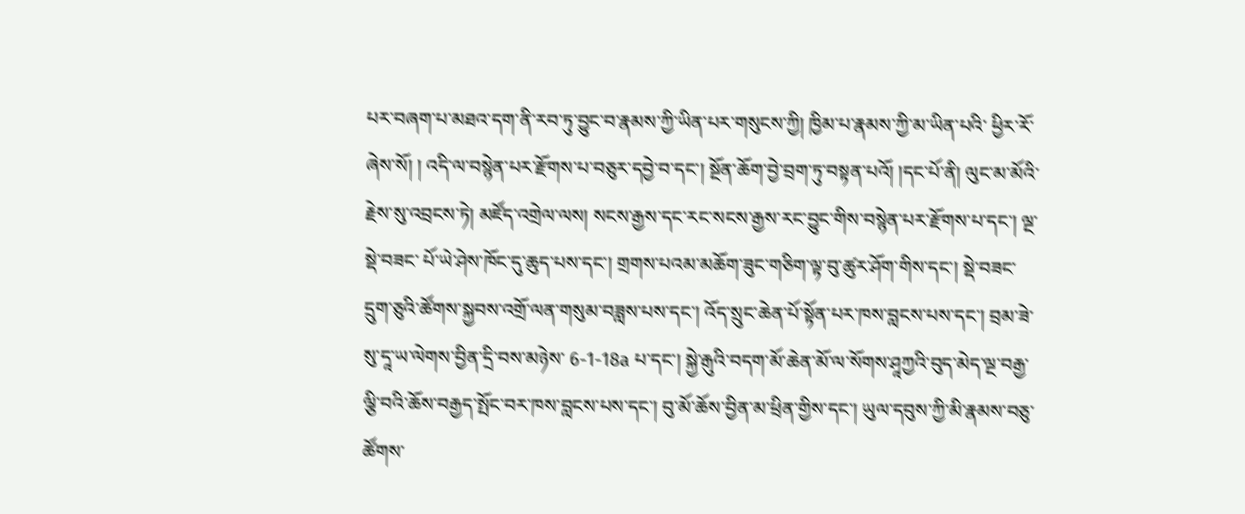པར་བཞག་པ་མཐའ་དག་ནི་རབ་ཏུ་བྱུང་བ་རྣམས་ཀྱི་ཡིན་པར་གསུངས་ཀྱི། ཁྱིམ་པ་རྣམས་ཀྱི་མ་ཡིན་པའི་ ཕྱིར་རོ་ཞེས་སོ། ། འདི་ལ་བསྙེན་པར་རྫོགས་པ་བཅུར་དབྱེ་བ་དང་། སྔོན་ཆོག་བྱེ་བྲག་ཏུ་བསྟན་པའོ། །དང་པོ་ནི། ལུང་མ་མོའི་རྗེས་སུ་འབྲངས་ཏེ། མཛོད་འགྲེལ་ལས། སངས་རྒྱས་དང་རང་སངས་རྒྱས་རང་བྱུང་གིས་བསྙེན་པར་རྫོགས་པ་དང་། ལྔ་སྡེ་བཟང་ པོ་ཡེ་ཤེས་ཁོང་དུ་ཆུད་པས་དང་། གྲགས་པའམ་མཆོག་ཟུང་གཅིག་ལྟ་བུ་ཚུར་ཤོག་གིས་དང་། སྡེ་བཟང་དྲུག་ཅུའི་ཚོགས་སྐྱབས་འགྲོ་ལན་གསུམ་བཟླས་པས་དང་། འོད་སྲུང་ཆེན་པོ་སྟོན་པར་ཁས་བླངས་པས་དང་། བྲམ་ཟེ་སུ་དཱ་ཡ་ལེགས་བྱིན་དྲི་བས་མཉེས་ 6-1-18a པ་དང་། སྐྱེ་རྒུའི་བདག་མོ་ཆེན་མོ་ལ་སོགས་ཤཱཀྱའི་བུད་མེད་ལྔ་བརྒྱ་ལྕི་བའི་ཆོས་བརྒྱད་སྤོང་བར་ཁས་བླངས་པས་དང་། བུ་མོ་ཆོས་བྱིན་མ་ཕྲིན་གྱིས་དང་། ཡུལ་དབུས་ཀྱི་མི་རྣམས་བཅུ་ཚོགས་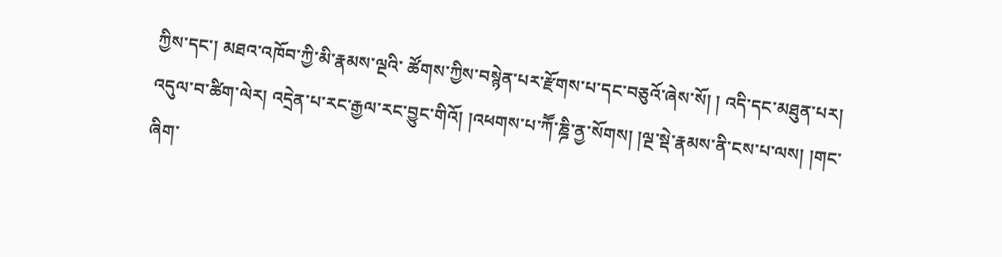ཀྱིས་དང་། མཐའ་འཁོབ་ཀྱི་མི་རྣམས་ལྔའི་ ཚོགས་ཀྱིས་བསྙེན་པར་རྫོགས་པ་དང་བཅུའོ་ཞེས་སོ། ། འདི་དང་མཐུན་པར། འདུལ་བ་ཚིག་ལེར། འདྲེན་པ་རང་རྒྱལ་རང་བྱུང་གིའོ། །འཕགས་པ་ཀཽ་ཎྜི་ནྱ་སོགས། །ལྔ་སྡེ་རྣམས་ནི་ངས་པ་ལས། །གང་ཞིག་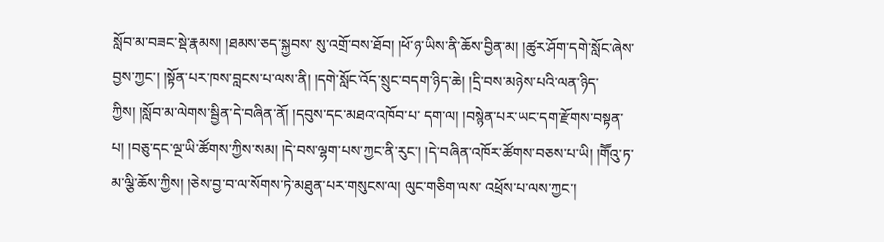སློབ་མ་བཟང་སྡེ་རྣམས། །ཐམས་ཅད་སྐྱབས་ སུ་འགྲོ་བས་ཐོབ། །ཕོ་ཉ་ཡིས་ནི་ཆོས་བྱིན་མ། །ཚུར་ཤོག་དགེ་སློང་ཞེས་བྱས་ཀྱང་། །སྟོན་པར་ཁས་བླངས་པ་ལས་ནི། །དགེ་སློང་འོད་སྲུང་བདག་ཉིད་ཆེ། །དྲི་བས་མཉེས་པའི་ལན་ཉིད་ཀྱིས། །སློབ་མ་ལེགས་སྦྱིན་དེ་བཞིན་ནོ། །དབུས་དང་མཐའ་འཁོབ་པ་ དག་ལ། །བསྙེན་པར་ཡང་དག་རྫོགས་བསྟན་པ། །བཅུ་དང་ལྔ་ཡི་ཚོགས་ཀྱིས་སམ། །དེ་བས་ལྷག་པས་ཀྱང་ནི་རུང་། །དེ་བཞིན་འཁོར་ཚོགས་བཅས་པ་ཡི། །གཽའུ་ཏ་མ་ལྕི་ཆོས་ཀྱིས། །ཅེས་བྱ་བ་ལ་སོགས་ཏེ་མཐུན་པར་གསུངས་ལ། ལུང་གཅིག་ལས་ འཕྲོས་པ་ལས་ཀྱང་།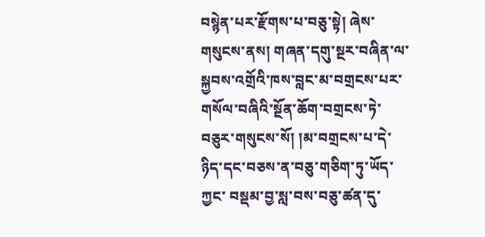བསྙེན་པར་རྫོགས་པ་བཅུ་སྟེ། ཞེས་གསུངས་ནས། གཞན་དགུ་སྔར་བཞིན་ལ་སྐྱབས་འགྲོའི་ཁས་བླང་མ་བགྲངས་པར་གསོལ་བཞིའི་སྔོན་ཆོག་བགྲངས་ཏེ་བཅུར་གསུངས་སོ། །མ་བགྲངས་པ་དེ་ཉིད་དང་བཅས་ན་བཅུ་གཅིག་ཏུ་ཡོད་ཀྱང་ བསྡམ་བྱ་སླ་བས་བཅུ་ཚན་དུ་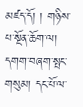མཛད་དོ། ། གཉིས་པ་སྔོན་ཆོག་ལ། དགག་བཞག་སྤང་གསུམ། དང་པོ་ལ་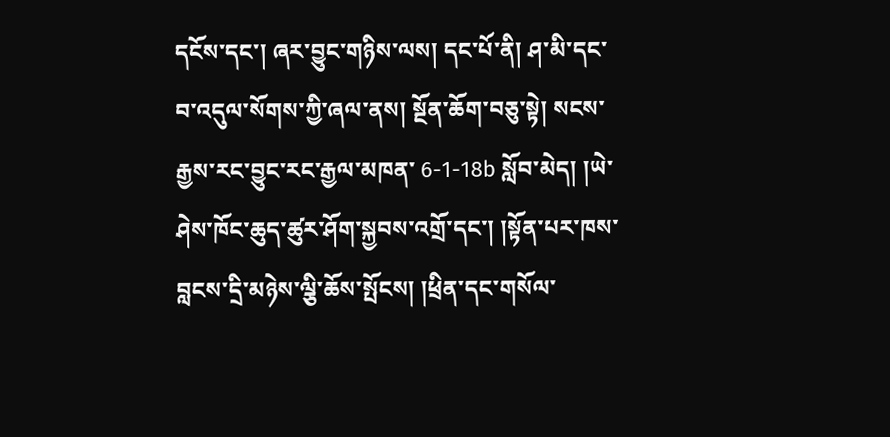དངོས་དང་། ཞར་བྱུང་གཉིས་ལས། དང་པོ་ནི། ཤ་མི་དང་བ་འདུལ་སོགས་ཀྱི་ཞལ་ནས། སྔོན་ཆོག་བཅུ་སྟེ། སངས་རྒྱས་རང་བྱུང་རང་རྒྱལ་མཁན་ 6-1-18b སློབ་མེད། །ཡེ་ཤེས་ཁོང་ཆུད་ཚུར་ཤོག་སྐྱབས་འགྲོ་དང་། །སྟོན་པར་ཁས་བླངས་དྲི་མཉེས་ལྕི་ཆོས་སྤོངས། །ཕྲིན་དང་གསོལ་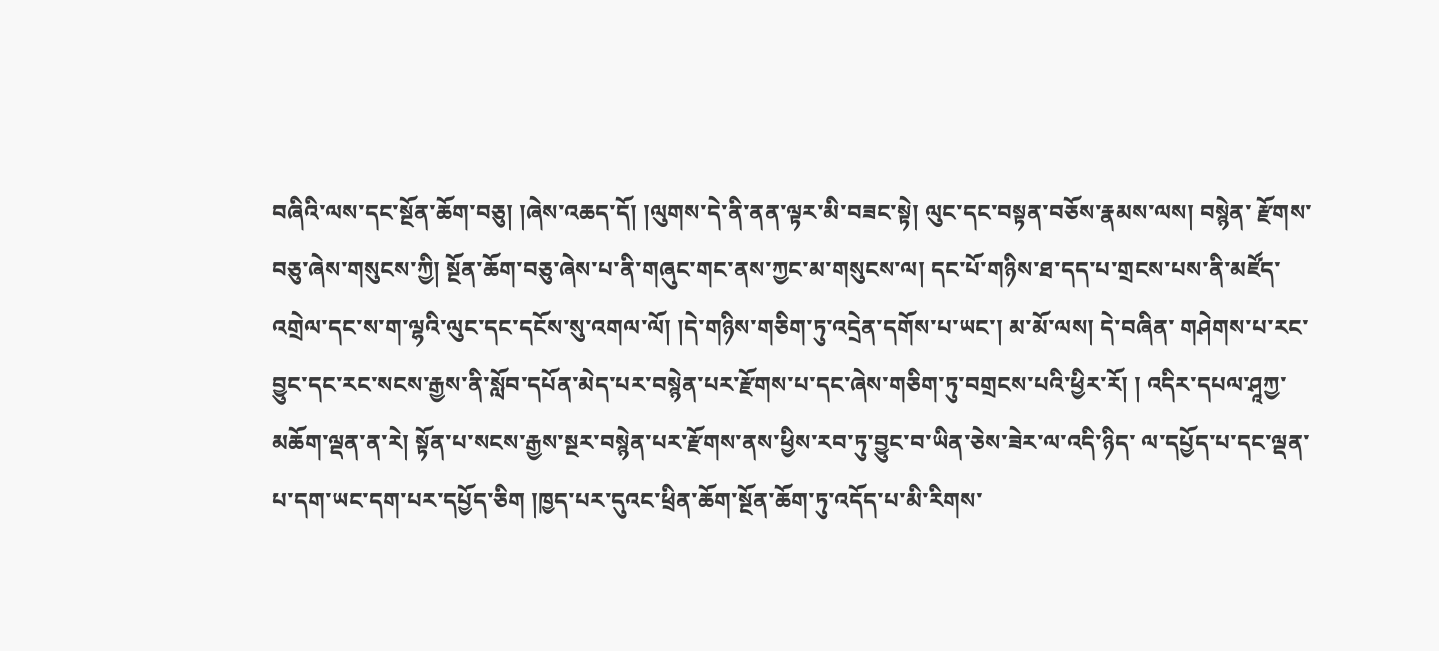བཞིའི་ལས་དང་སྔོན་ཆོག་བཅུ། །ཞེས་འཆད་དོ། །ལུགས་དེ་ནི་ནན་ལྟར་མི་བཟང་སྟེ། ལུང་དང་བསྟན་བཅོས་རྣམས་ལས། བསྙེན་ རྫོགས་བཅུ་ཞེས་གསུངས་ཀྱི། སྔོན་ཆོག་བཅུ་ཞེས་པ་ནི་གཞུང་གང་ནས་ཀྱང་མ་གསུངས་ལ། དང་པོ་གཉིས་ཐ་དད་པ་གྲངས་པས་ནི་མཛོད་འགྲེལ་དང་ས་ག་ལྷའི་ལུང་དང་དངོས་སུ་འགལ་ལོ། །དེ་གཉིས་གཅིག་ཏུ་འདྲེན་དགོས་པ་ཡང་། མ་མོ་ལས། དེ་བཞིན་ གཤེགས་པ་རང་བྱུང་དང་རང་སངས་རྒྱས་ནི་སློབ་དཔོན་མེད་པར་བསྙེན་པར་རྫོགས་པ་དང་ཞེས་གཅིག་ཏུ་བགྲངས་པའི་ཕྱིར་རོ། ། འདིར་དཔལ་ཤཱཀྱ་མཆོག་ལྡན་ན་རེ། སྟོན་པ་སངས་རྒྱས་སྔར་བསྙེན་པར་རྫོགས་ནས་ཕྱིས་རབ་ཏུ་བྱུང་བ་ཡིན་ཅེས་ཟེར་ལ་འདི་ཉིད་ ལ་དཔྱོད་པ་དང་ལྡན་པ་དག་ཡང་དག་པར་དཔྱོད་ཅིག །ཁྱད་པར་དུའང་ཕྲིན་ཆོག་སྔོན་ཆོག་ཏུ་འདོད་པ་མི་རིགས་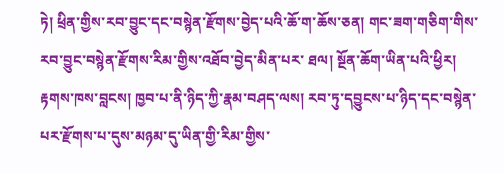ཏེ། ཕྲིན་གྱིས་རབ་བྱུང་དང་བསྙེན་རྫོགས་བྱེད་པའི་ཆོ་ག་ཆོས་ཅན། གང་ཟག་གཅིག་གིས་རབ་བྱུང་བསྙེན་རྫོགས་རིམ་གྱིས་འཐོབ་བྱེད་མིན་པར་ ཐལ། སྔོན་ཆོག་ཡིན་པའི་ཕྱིར། རྟགས་ཁས་བླངས། ཁྱབ་པ་ནི་ཉིད་ཀྱི་རྣམ་བཤད་ལས། རབ་ཏུ་དབྱུངས་པ་ཉིད་དང་བསྙེན་པར་རྫོགས་པ་དུས་མཉམ་དུ་ཡིན་གྱི་རིམ་གྱིས་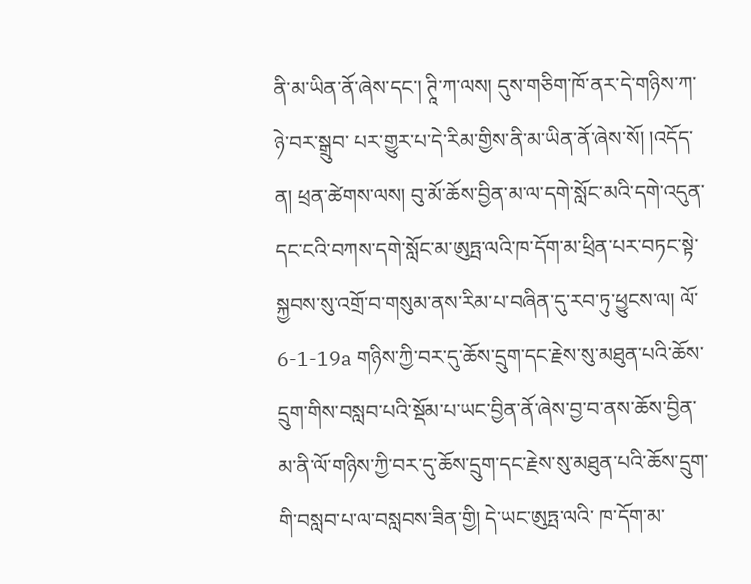ནི་མ་ཡིན་ནོ་ཞེས་དང་། ཊཱི་ཀ་ལས། དུས་གཅིག་ཁོ་ནར་དེ་གཉིས་ཀ་ཉེ་བར་སྒྲུབ་ པར་གྱུར་པ་དེ་རིམ་གྱིས་ནི་མ་ཡིན་ནོ་ཞེས་སོ། །འདོད་ན། ཕྲན་ཚེགས་ལས། བུ་མོ་ཆོས་བྱིན་མ་ལ་དགེ་སློང་མའི་དགེ་འདུན་དང་ངའི་བཀས་དགེ་སློང་མ་ཨུཏྤ་ལའི་ཁ་དོག་མ་ཕྲིན་པར་བཏང་སྟེ་སྐྱབས་སུ་འགྲོ་བ་གསུམ་ནས་རིམ་པ་བཞིན་དུ་རབ་ཏུ་ཕྱུངས་ལ། ལོ་ 6-1-19a གཉིས་ཀྱི་བར་དུ་ཆོས་དྲུག་དང་རྗེས་སུ་མཐུན་པའི་ཆོས་དྲུག་གིས་བསླབ་པའི་སྡོམ་པ་ཡང་བྱིན་ནོ་ཞེས་བྱ་བ་ནས་ཆོས་བྱིན་མ་ནི་ལོ་གཉིས་ཀྱི་བར་དུ་ཆོས་དྲུག་དང་རྗེས་སུ་མཐུན་པའི་ཆོས་དྲུག་གི་བསླབ་པ་ལ་བསླབས་ཟིན་གྱི། དེ་ཡང་ཨུཏྤ་ལའི་ ཁ་དོག་མ་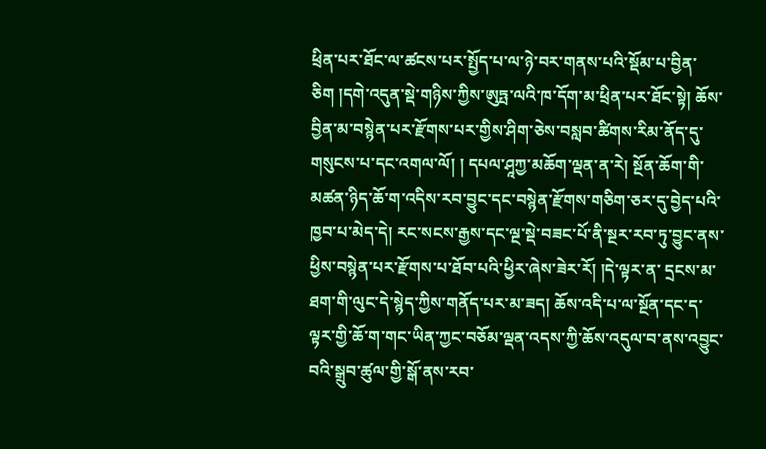ཕྲིན་པར་ཐོང་ལ་ཚངས་པར་སྤྱོད་པ་ལ་ཉེ་བར་གནས་པའི་སྡོམ་པ་བྱིན་ཅིག །དགེ་འདུན་སྡེ་གཉིས་ཀྱིས་ཨུཏྤ་ལའི་ཁ་དོག་མ་ཕྲིན་པར་ཐོང་སྟེ། ཆོས་བྱིན་མ་བསྙེན་པར་རྫོགས་པར་གྱིས་ཤིག་ཅེས་བསླབ་ཚིགས་རིམ་ནོད་དུ་གསུངས་པ་དང་འགལ་ལོ། ། དཔལ་ཤཱཀྱ་མཆོག་ལྡན་ན་རེ། སྔོན་ཆོག་གི་མཚན་ཉིད་ཆོ་ག་འདིས་རབ་བྱུང་དང་བསྙེན་རྫོགས་གཅིག་ཅར་དུ་བྱེད་པའི་ཁྱབ་པ་མེད་དེ། རང་སངས་རྒྱས་དང་ལྔ་སྡེ་བཟང་པོ་ནི་སྔར་རབ་ཏུ་བྱུང་ནས་ཕྱིས་བསྙེན་པར་རྫོགས་པ་ཐོབ་པའི་ཕྱིར་ཞེས་ཟེར་རོ། །དེ་ལྟར་ན་ དྲངས་མ་ཐག་གི་ལུང་དེ་སྙེད་ཀྱིས་གནོད་པར་མ་ཟད། ཆོས་འདི་པ་ལ་སྔོན་དང་ད་ལྟར་གྱི་ཆོ་ག་གང་ཡིན་ཀྱང་བཅོམ་ལྡན་འདས་ཀྱི་ཆོས་འདུལ་བ་ནས་འབྱུང་བའི་སྒྲུབ་ཚུལ་གྱི་སྒོ་ནས་རབ་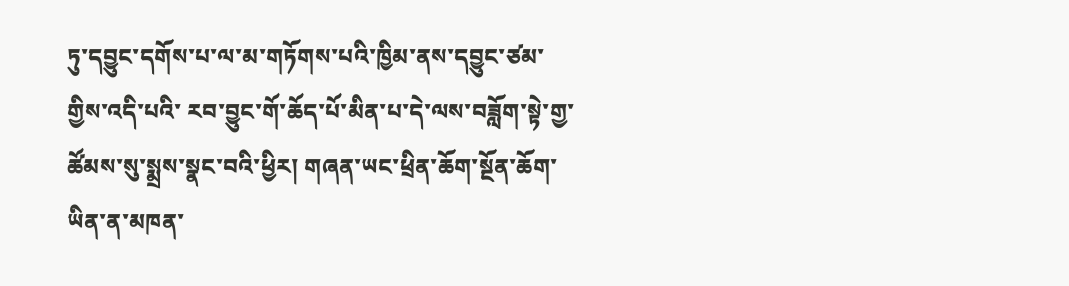ཏུ་དབྱུང་དགོས་པ་ལ་མ་གཏོགས་པའི་ཁྱིམ་ནས་དབྱུང་ཙམ་གྱིས་འདི་པའི་ རབ་བྱུང་གོ་ཆོད་པོ་མིན་པ་དེ་ལས་བཟློག་སྟེ་གྱ་ཚོམས་སུ་སྨྲས་སྣང་བའི་ཕྱིར། གཞན་ཡང་ཕྲིན་ཆོག་སྔོན་ཆོག་ཡིན་ན་མཁན་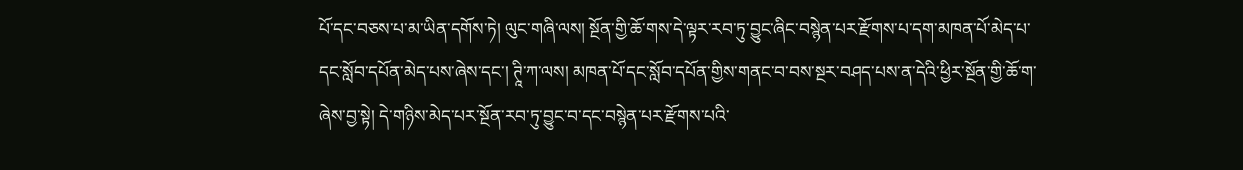པོ་དང་བཅས་པ་མ་ཡིན་དགོས་ཏེ། ལུང་གཞི་ལས། སྔོན་གྱི་ཆོ་གས་དེ་ལྟར་རབ་ཏུ་བྱུང་ཞིང་བསྙེན་པར་རྫོགས་པ་དག་མཁན་པོ་མེད་པ་ དང་སློབ་དཔོན་མེད་པས་ཞེས་དང་། ཊཱི་ཀ་ལས། མཁན་པོ་དང་སློབ་དཔོན་གྱིས་གནང་བ་བས་སྔར་བཤད་པས་ན་དེའི་ཕྱིར་སྔོན་གྱི་ཆོ་ག་ཞེས་བྱ་སྟེ། དེ་གཉིས་མེད་པར་སྔོན་རབ་ཏུ་བྱུང་བ་དང་བསྙེན་པར་རྫོགས་པའི་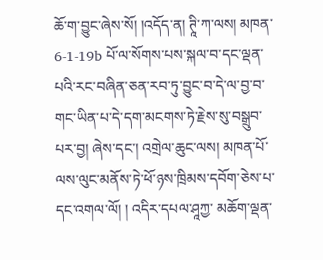ཆོ་ག་བྱུང་ཞེས་སོ། །འདོད་ན། ཊཱི་ཀ་ལས། མཁན་ 6-1-19b པོ་ལ་སོགས་པས་སྐལ་བ་དང་ལྡན་པའི་རང་བཞིན་ཅན་རབ་ཏུ་བྱུང་བ་དེ་ལ་བྱ་བ་གང་ཡིན་པ་དེ་དག་མངགས་ཏེ་རྗེས་སུ་བསྒྲུབ་པར་བྱ། ཞེས་དང་། འགྲེལ་ཆུང་ལས། མཁན་པོ་ལས་ལུང་མནོས་ཏེ་ཕོ་ཉས་ཁྲིམས་དབོག་ཅེས་པ་དང་འགལ་ལོ། ། འདིར་དཔལ་ཤཱཀྱ་ མཆོག་ལྡན་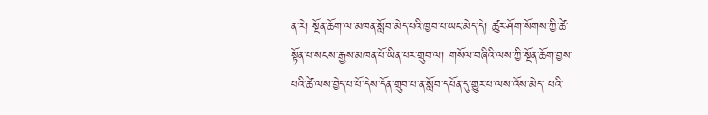ན་རེ། སྔོན་ཆོག་ལ་མཁན་སློབ་མེད་པའི་ཁྱབ་པ་ཡང་མེད་དེ། ཚུར་ཤོག་སོགས་ཀྱི་ཚེ་སྟོན་པ་སངས་རྒྱས་མཁན་པོ་ཡིན་པར་གྲུབ་ལ། གསོལ་བཞིའི་ལས་ཀྱི་སྔོན་ཆོག་བྱས་པའི་ཚེ་ལས་བྱེད་པ་པོ་དེས་དོན་གྲུབ་པ་ན་སློབ་དཔོན་དུ་གྱུར་པ་ལས་འོས་མེད་ པའི་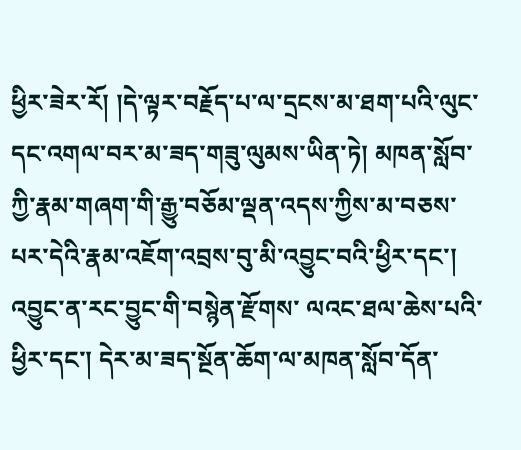ཕྱིར་ཟེར་རོ། །དེ་ལྟར་བརྗོད་པ་ལ་དྲངས་མ་ཐག་པའི་ལུང་དང་འགལ་བར་མ་ཟད་གཟུ་ལུམས་ཡིན་ཏེ། མཁན་སློབ་ཀྱི་རྣམ་གཞག་གི་རྒྱུ་བཅོམ་ལྡན་འདས་ཀྱིས་མ་བཅས་པར་དེའི་རྣམ་འཇོག་འབྲས་བུ་མི་འབྱུང་བའི་ཕྱིར་དང་། འབྱུང་ན་རང་བྱུང་གི་བསྙེན་རྫོགས་ ལའང་ཐལ་ཆེས་པའི་ཕྱིར་དང་། དེར་མ་ཟད་སྔོན་ཆོག་ལ་མཁན་སློབ་དོན་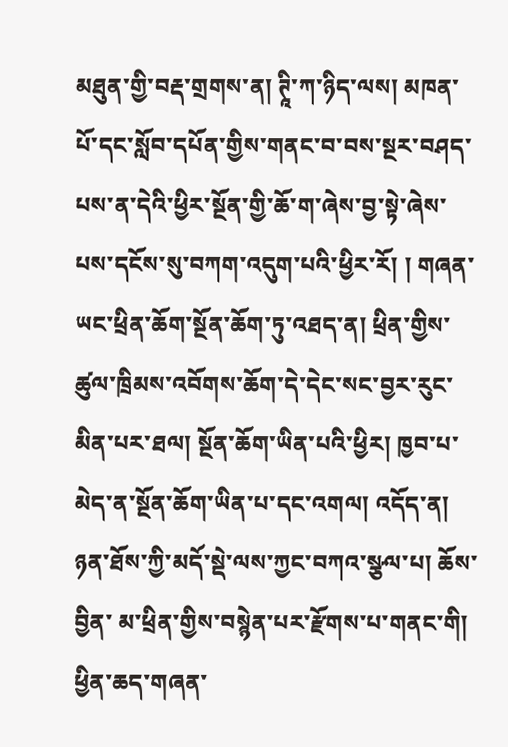མཐུན་གྱི་བརྡ་གྲགས་ན། ཊཱི་ཀ་ཉིད་ལས། མཁན་པོ་དང་སློབ་དཔོན་གྱིས་གནང་བ་བས་སྔར་བཤད་པས་ན་དེའི་ཕྱིར་སྔོན་གྱི་ཆོ་ག་ཞེས་བྱ་སྟེ་ཞེས་པས་དངོས་སུ་བཀག་འདུག་པའི་ཕྱིར་རོ། ། གཞན་ཡང་ཕྲིན་ཆོག་སྔོན་ཆོག་ཏུ་འཐད་ན། ཕྲིན་གྱིས་ཚུལ་ཁྲིམས་འབོགས་ཆོག་དེ་དེང་སང་བྱར་རུང་མིན་པར་ཐལ། སྔོན་ཆོག་ཡིན་པའི་ཕྱིར། ཁྱབ་པ་མེད་ན་སྔོན་ཆོག་ཡིན་པ་དང་འགལ། འདོད་ན། ཉན་ཐོས་ཀྱི་མདོ་སྡེ་ལས་ཀྱང་བཀའ་སྩལ་པ། ཆོས་བྱིན་ མ་ཕྲིན་གྱིས་བསྙེན་པར་རྫོགས་པ་གནང་གི། ཕྱིན་ཆད་གཞན་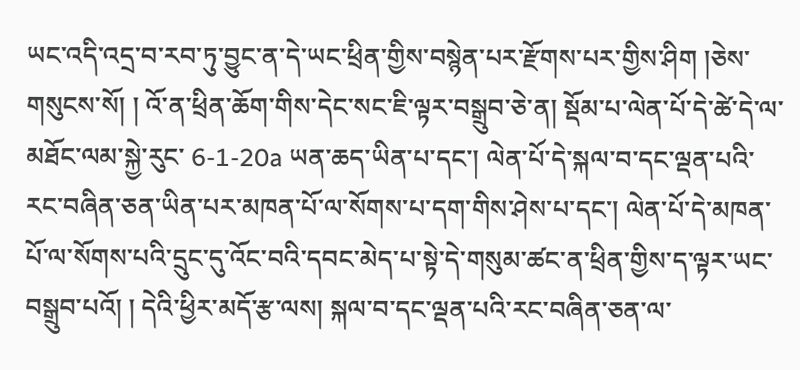ཡང་འདི་འདྲ་བ་རབ་ཏུ་བྱུང་ན་དེ་ཡང་ཕྲིན་གྱིས་བསྙེན་པར་རྫོགས་པར་གྱིས་ཤིག །ཅེས་གསུངས་སོ། ། འོ་ན་ཕྲིན་ཆོག་གིས་དེང་སང་ཇི་ལྟར་བསྒྲུབ་ཅེ་ན། སྡོམ་པ་ལེན་པོ་དེ་ཚེ་དེ་ལ་མཐོང་ལམ་སྐྱེ་རུང་ 6-1-20a ཡན་ཆད་ཡིན་པ་དང་། ལེན་པོ་དེ་སྐལ་བ་དང་ལྡན་པའི་རང་བཞིན་ཅན་ཡིན་པར་མཁན་པོ་ལ་སོགས་པ་དག་གིས་ཤེས་པ་དང་། ལེན་པོ་དེ་མཁན་པོ་ལ་སོགས་པའི་དྲུང་དུ་འོང་བའི་དབང་མེད་པ་སྟེ་དེ་གསུམ་ཚང་ན་ཕྲིན་གྱིས་ད་ལྟར་ཡང་བསྒྲུབ་པའོ། ། དེའི་ཕྱིར་མདོ་རྩ་ལས། སྐལ་བ་དང་ལྡན་པའི་རང་བཞིན་ཅན་ལ་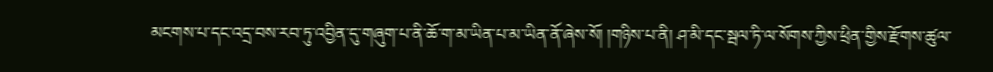མངགས་པ་དང་འདྲ་བས་རབ་ཏུ་འབྱིན་དུ་གཞུག་པ་ནི་ཆོ་ག་མ་ཡིན་པ་མ་ཡིན་ནོ་ཞེས་སོ། །གཉིས་པ་ནི། ཤ་མི་དང་སྦལ་ཏི་ལ་སོགས་ཀྱིས་ཕྲིན་གྱིས་རྫོགས་ཚུལ་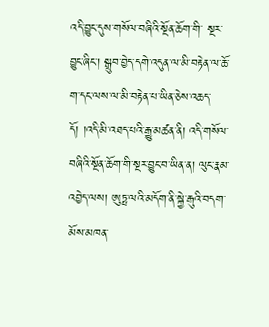འདི་བྱུང་དུས་གསོལ་བཞིའི་སྔོན་ཆོག་གི་ སྔར་བྱུང་ཞིང་། སྒྲུབ་བྱེད་དགེ་འདུན་ལ་མི་བརྟེན་ལ་ཆོ་ག་དང་ལས་ལ་མི་བརྟེན་པ་ཡིན་ཅེས་འཆད་དོ། །འདི་མི་འཐད་པའི་རྒྱུ་མཚན་ནི། འདི་གསོལ་བཞིའི་སྔོན་ཆོག་གི་སྔར་བྱུང་བ་ཡིན་ན། ལུང་རྣམ་འབྱེད་ལས། ཨུཏྤ་ལའི་མདོག་ནི་སྐྱེ་རྒུའི་བདག་མོས་མཁན་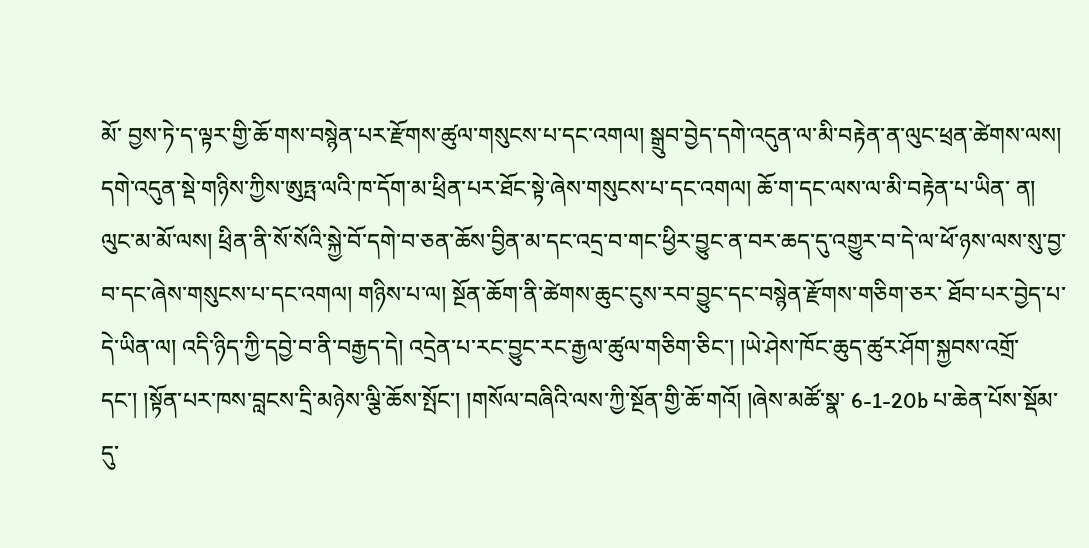མོ་ བྱས་ཏེ་ད་ལྟར་གྱི་ཆོ་གས་བསྙེན་པར་རྫོགས་ཚུལ་གསུངས་པ་དང་འགལ། སྒྲུབ་བྱེད་དགེ་འདུན་ལ་མི་བརྟེན་ན་ལུང་ཕྲན་ཚེགས་ལས། དགེ་འདུན་སྡེ་གཉིས་ཀྱིས་ཨུཏྤ་ལའི་ཁ་དོག་མ་ཕྲིན་པར་ཐོང་སྟེ་ཞེས་གསུངས་པ་དང་འགལ། ཆོ་ག་དང་ལས་ལ་མི་བརྟེན་པ་ཡིན་ ན། ལུང་མ་མོ་ལས། ཕྲིན་ནི་སོ་སོའི་སྐྱེ་བོ་དགེ་བ་ཅན་ཆོས་བྱིན་མ་དང་འདྲ་བ་གང་ཕྱིར་བྱུང་ན་བར་ཆད་དུ་འགྱུར་བ་དེ་ལ་ཕོ་ཉས་ལས་སུ་བྱ་བ་དང་ཞེས་གསུངས་པ་དང་འགལ། གཉིས་པ་ལ། སྔོན་ཆོག་ནི་ཚེགས་ཆུང་ངུས་རབ་བྱུང་དང་བསྙེན་རྫོགས་གཅིག་ཅར་ ཐོབ་པར་བྱེད་པ་དེ་ཡིན་ལ། འདི་ཉིད་ཀྱི་དབྱེ་བ་ནི་བརྒྱད་དེ། འདྲེན་པ་རང་བྱུང་རང་རྒྱལ་ཚུལ་གཅིག་ཅིང་། །ཡེ་ཤེས་ཁོང་ཆུད་ཚུར་ཤོག་སྐྱབས་འགྲོ་དང་། །སྟོན་པར་ཁས་བླངས་དྲི་མཉེས་ལྕི་ཆོས་སྤོང་། །གསོལ་བཞིའི་ལས་ཀྱི་སྔོན་གྱི་ཆོ་གའོ། །ཞེས་མཚོ་སྣ་ 6-1-20b པ་ཆེན་པོས་སྡོམ་དུ་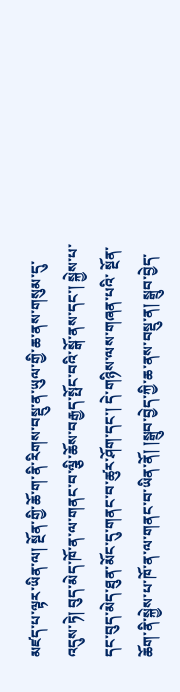མཛད་པ་ལྟར་ཡིན་ལ། སྔོན་གྱི་ཆོ་ག་ནི་རིགས་བསྡུ་ན་ཡུལ་གྱི་ཆ་ནས་གསུམ་དུ་འདུས་ཏེ། བུད་མེད་ཁོ་ན་ལ་གནང་བ་ལྕི་ཆོས་བརྒྱད་སྤོང་བའི་སྒོ་ནས་དང་། སྐྱེས་པ་དང་བུད་མེད་ཐུན་མོང་དུ་གནང་བ་ཚུར་ཤོག་དང་། དེ་གཉིས་ལས་གཞན་པའི་ སྔོན་ཆོག་ནི་སྐྱེས་པ་ཁོ་ན་ལ་གནང་བ་ཡིན་ནོ། །སྒྲུབ་བྱེད་ཀྱི་ཆ་ནས་བསྡུ་ན། སྒྲུབ་བྱེད་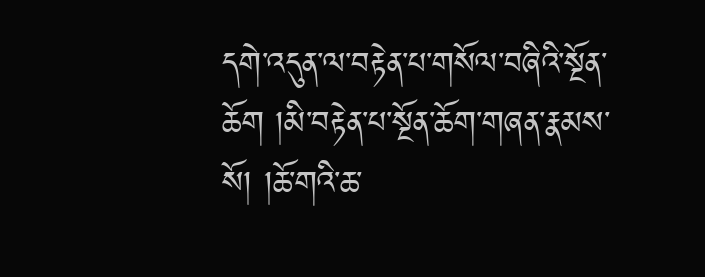དགེ་འདུན་ལ་བརྟེན་པ་གསོལ་བཞིའི་སྔོན་ཆོག །མི་བརྟེན་པ་སྔོན་ཆོག་གཞན་རྣམས་སོ། །ཆོ་གའི་ཆ་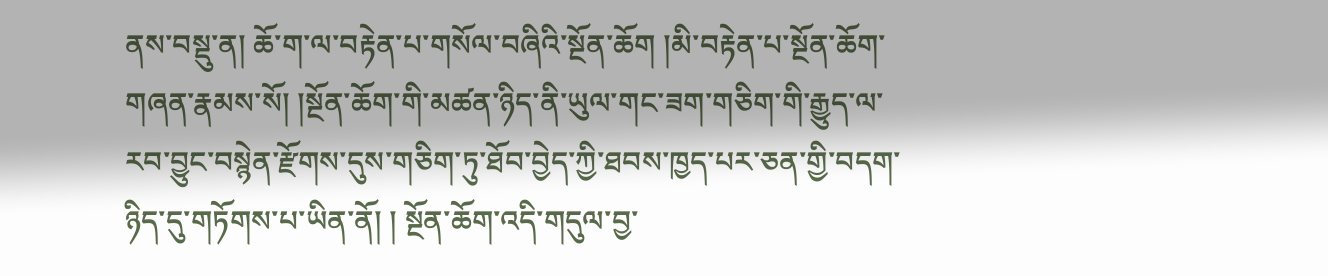ནས་བསྡུ་ན། ཆོ་ག་ལ་བརྟེན་པ་གསོལ་བཞིའི་སྔོན་ཆོག །མི་བརྟེན་པ་སྔོན་ཆོག་ གཞན་རྣམས་སོ། །སྔོན་ཆོག་གི་མཚན་ཉིད་ནི་ཡུལ་གང་ཟག་གཅིག་གི་རྒྱུད་ལ་རབ་བྱུང་བསྙེན་རྫོགས་དུས་གཅིག་ཏུ་ཐོབ་བྱེད་ཀྱི་ཐབས་ཁྱད་པར་ཅན་གྱི་བདག་ཉིད་དུ་གཏོགས་པ་ཡིན་ནོ། ། སྔོན་ཆོག་འདི་གདུལ་བྱ་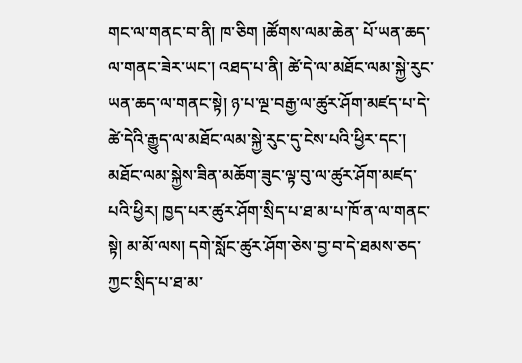གང་ལ་གནང་བ་ནི། ཁ་ཅིག །ཚོགས་ལམ་ཆེན་ པོ་ཡན་ཆད་ལ་གནང་ཟེར་ཡང་། འཐད་པ་ནི། ཚེ་དེ་ལ་མཐོང་ལམ་སྐྱེ་རུང་ཡན་ཆད་ལ་གནང་སྟེ། ཉ་པ་ལྔ་བརྒྱ་ལ་ཚུར་ཤོག་མཛད་པ་དེ་ཚེ་དེའི་རྒྱུད་ལ་མཐོང་ལམ་སྐྱེ་རུང་དུ་ངེས་པའི་ཕྱིར་དང་། མཐོང་ལམ་སྐྱེས་ཟིན་མཆོག་ཟུང་ལྟ་བུ་ལ་ཚུར་ཤོག་མཛད་ པའི་ཕྱིར། ཁྱད་པར་ཚུར་ཤོག་སྲིད་པ་ཐ་མ་པ་ཁོ་ན་ལ་གནང་སྟེ། མ་མོ་ལས། དགེ་སློང་ཚུར་ཤོག་ཅེས་བྱ་བ་དེ་ཐམས་ཅད་ཀྱང་སྲིད་པ་ཐ་མ་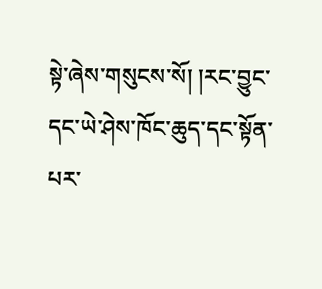སྟེ་ཞེས་གསུངས་སོ། །རང་བྱུང་དང་ཡེ་ཤེས་ཁོང་ཆུད་དང་སྟོན་པར་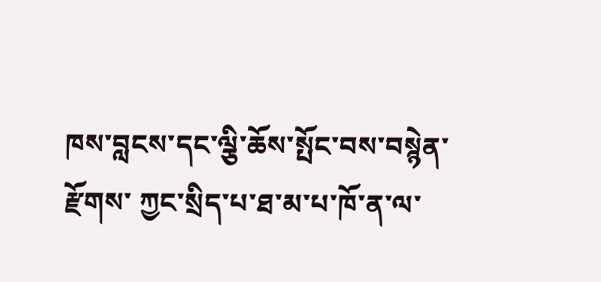ཁས་བླངས་དང་ལྕི་ཆོས་སྤོང་བས་བསྙེན་རྫོགས་ ཀྱང་སྲིད་པ་ཐ་མ་པ་ཁོ་ན་ལ་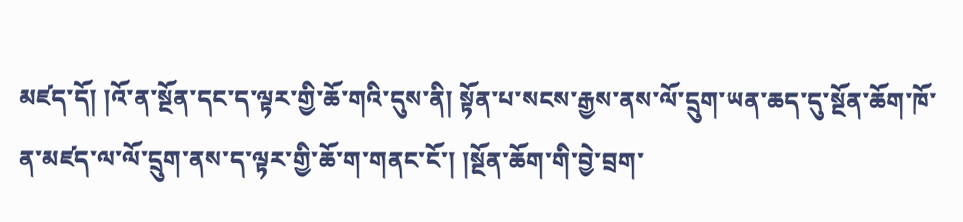མཛད་དོ། །འོ་ན་སྔོན་དང་ད་ལྟར་གྱི་ཆོ་གའི་དུས་ནི། སྟོན་པ་སངས་རྒྱས་ནས་ལོ་དྲུག་ཡན་ཆད་དུ་སྔོན་ཆོག་ཁོ་ན་མཛད་ལ་ལོ་དྲུག་ནས་ད་ལྟར་གྱི་ཆོ་ག་གནང་ངོ་། །སྔོན་ཆོག་གི་བྱེ་བྲག་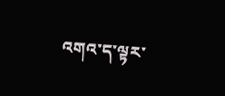འགའ་ད་ལྟར་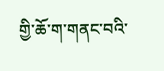གྱི་ཆོ་ག་གནང་བའི་